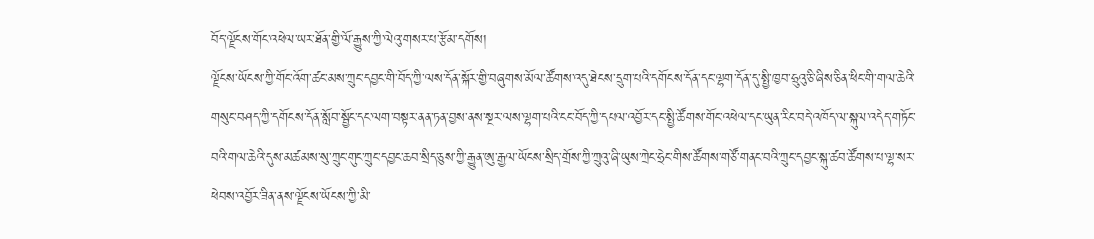བོད་ལྗོངས་གོང་འཕེལ་ཡར་ཐོན་གྱི་ལོ་རྒྱུས་ཀྱི་ལེའུ་གསར་པ་རྩོམ་དགོས།
ལྗོངས་ཡོངས་ཀྱི་གོང་འོག་ཚང་མས་ཀྲུང་དབྱང་གི་བོད་ཀྱི་ལས་དོན་སྐོར་གྱི་བཞུགས་མོལ་ཚོགས་འདུ་ཐེངས་དྲུག་པའི་དགོངས་དོན་དང་ལྷག་དོན་དུ་སྤྱི་ཁྱབ་ཧྲུའུ་ཅི་ཞིས་ཅིན་ཕིང་གི་གལ་ཆེའི་གསུང་བཤད་ཀྱི་དགོངས་དོན་སློབ་སྦྱོང་དང་ལག་བསྟར་ནན་ཏན་བྱས་ནས་སྔར་ལས་ལྷག་པའི་ངང་བོད་ཀྱི་དཔལ་འབྱོར་དང་སྤྱི་ཚོགས་གོང་འཕེལ་དང་ཡུན་རིང་བདེ་འཁོད་ལ་སྐུལ་འདེད་གཏོང་བའི་གལ་ཆེའི་དུས་མཚམས་སུ་ཀྲུང་གུང་ཀྲུང་དབྱང་ཆབ་སྲིད་ཅུས་ཀྱི་རྒྱུན་ཨུ་རྒྱལ་ཡོངས་སྲིད་གྲོས་ཀྱི་ཀྲུའུ་ཞི་ཡུས་ཀྲེང་ཧྲེང་གིས་ཚོགས་གཙོ་གནང་བའི་ཀྲུང་དབྱང་སྐུ་ཚབ་ཚོགས་པ་ལྷ་སར་ཕེབས་འབྱོར་ཟིན་ནས་ལྗོངས་ཡོངས་ཀྱི་མི་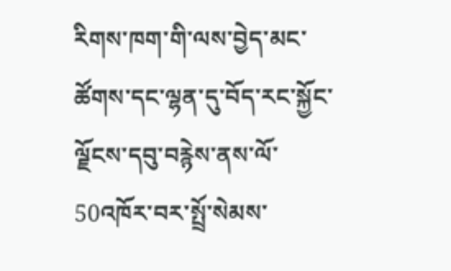རིགས་ཁག་གི་ལས་བྱེད་མང་ཚོགས་དང་ལྷན་དུ་བོད་རང་སྐྱོང་ལྗོངས་དབུ་བརྙེས་ནས་ལོ་50འཁོར་བར་སྤྲོ་སེམས་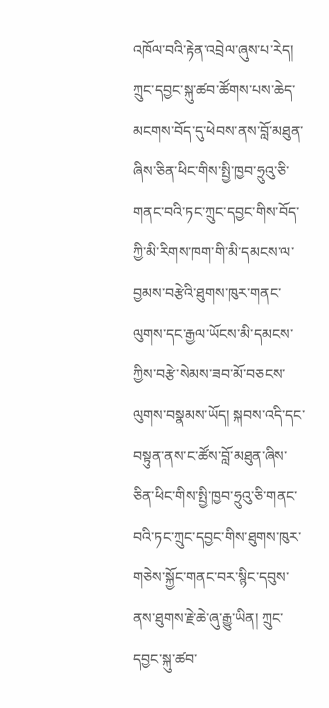འཁོལ་བའི་རྟེན་འབྲེལ་ཞུས་པ་རེད། ཀྲུང་དབྱང་སྐུ་ཚབ་ཚོགས་པས་ཆེད་མངགས་བོད་དུ་ཕེབས་ནས་བློ་མཐུན་ཞིས་ཅིན་ཕིང་གིས་སྤྱི་ཁྱབ་ཧྲུའུ་ཅི་གནང་བའི་ཏང་ཀྲུང་དབྱང་གིས་བོད་ཀྱི་མི་རིགས་ཁག་གི་མི་དམངས་ལ་བྱམས་བརྩེའི་ཐུགས་ཁུར་གནང་ལུགས་དང་རྒྱལ་ཡོངས་མི་དམངས་ཀྱིས་བརྩེ་སེམས་ཟབ་མོ་བཅངས་ལུགས་བསྣམས་ཡོད། སྐབས་འདི་དང་བསྟུན་ནས་ང་ཚོས་བློ་མཐུན་ཞིས་ཅིན་ཕིང་གིས་སྤྱི་ཁྱབ་ཧྲུའུ་ཅི་གནང་བའི་ཏང་ཀྲུང་དབྱང་གིས་ཐུགས་ཁུར་གཅེས་སྐྱོང་གནང་བར་སྙིང་དབུས་ནས་ཐུགས་རྗེ་ཆེ་ཞུ་རྒྱུ་ཡིན། ཀྲུང་དབྱང་སྐུ་ཚབ་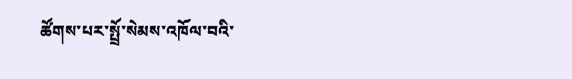ཚོགས་པར་སྤྲོ་སེམས་འཁོལ་བའི་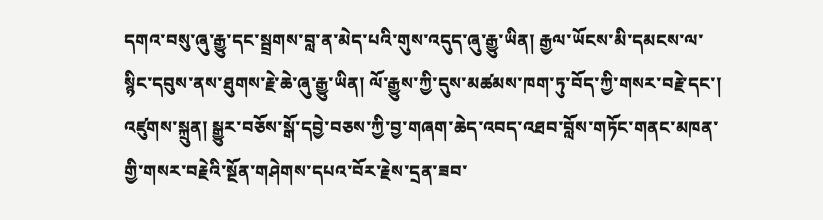དགའ་བསུ་ཞུ་རྒྱུ་དང་སྦྲགས་བླ་ན་མེད་པའི་གུས་འདུད་ཞུ་རྒྱུ་ཡིན། རྒྱལ་ཡོངས་མི་དམངས་ལ་སྙིང་དབུས་ནས་ཐུགས་རྗེ་ཆེ་ཞུ་རྒྱུ་ཡིན། ལོ་རྒྱུས་ཀྱི་དུས་མཚམས་ཁག་ཏུ་བོད་ཀྱི་གསར་བརྗེ་དང་། འཛུགས་སྐྲུན། སྒྱུར་བཅོས་སྒོ་དབྱེ་བཅས་ཀྱི་བྱ་གཞག་ཆེད་འབད་འཐབ་བློས་གཏོང་གནང་མཁན་གྱི་གསར་བརྗེའི་སྔོན་གཤེགས་དཔའ་བོར་རྗེས་དྲན་ཟབ་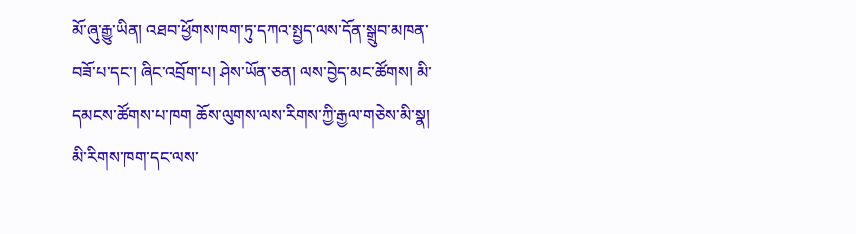མོ་ཞུ་རྒྱུ་ཡིན། འཐབ་ཕྱོགས་ཁག་ཏུ་དཀའ་སྤྱད་ལས་དོན་སྒྲུབ་མཁན་བཟོ་པ་དང་། ཞིང་འབྲོག་པ། ཤེས་ཡོན་ཅན། ལས་བྱེད་མང་ཚོགས། མི་དམངས་ཚོགས་པ་ཁག ཆོས་ལུགས་ལས་རིགས་ཀྱི་རྒྱལ་གཅེས་མི་སྣ། མི་རིགས་ཁག་དང་ལས་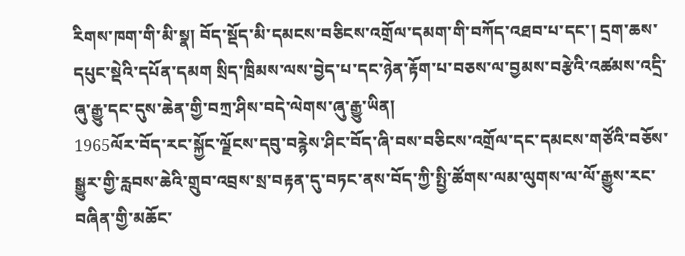རིགས་ཁག་གི་མི་སྣ། བོད་སྡོད་མི་དམངས་བཅིངས་འགྲོལ་དམག་གི་བཀོད་འཐབ་པ་དང་། དྲག་ཆས་དཔུང་སྡེའི་དཔོན་དམག སྲིད་ཁྲིམས་ལས་བྱེད་པ་དང་ཉེན་རྟོག་པ་བཅས་ལ་བྱམས་བརྩེའི་འཚམས་འདྲི་ཞུ་རྒྱུ་དང་དུས་ཆེན་གྱི་བཀྲ་ཤིས་བདེ་ལེགས་ཞུ་རྒྱུ་ཡིན།
1965ལོར་བོད་རང་སྐྱོང་ལྗོངས་དབུ་བརྙེས་ཤིང་བོད་ཞི་བས་བཅིངས་འགྲོལ་དང་དམངས་གཙོའི་བཅོས་སྒྱུར་གྱི་རླབས་ཆེའི་གྲུབ་འབྲས་སྲ་བརྟན་དུ་བཏང་ནས་བོད་ཀྱི་སྤྱི་ཚོགས་ལམ་ལུགས་ལ་ལོ་རྒྱུས་རང་བཞིན་གྱི་མཆོང་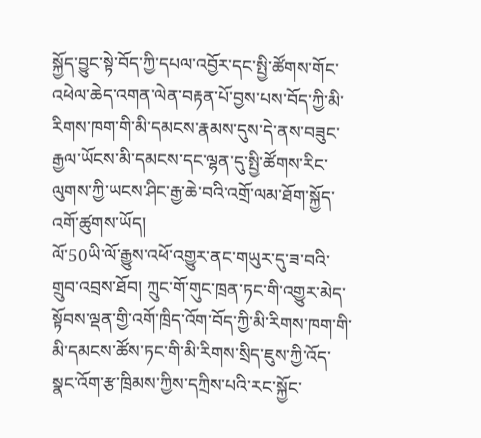སྐྱོད་བྱུང་སྟེ་བོད་ཀྱི་དཔལ་འབྱོར་དང་སྤྱི་ཚོགས་གོང་འཕེལ་ཆེད་འགན་ལེན་བརྟན་པོ་བྱས་པས་བོད་ཀྱི་མི་རིགས་ཁག་གི་མི་དམངས་རྣམས་དུས་དེ་ནས་བཟུང་རྒྱལ་ཡོངས་མི་དམངས་དང་ལྷན་དུ་སྤྱི་ཚོགས་རིང་ལུགས་ཀྱི་ཡངས་ཤིང་རྒྱ་ཆེ་བའི་འགྲོ་ལམ་ཐོག་སྐྱོད་འགོ་ཚུགས་ཡོད།
ལོ་50ཡི་ལོ་རྒྱུས་འཕོ་འགྱུར་ནང་གཡུར་དུ་ཟ་བའི་གྲུབ་འབྲས་ཐོབ། ཀྲུང་གོ་གུང་ཁྲན་ཏང་གི་འགྱུར་མེད་སྟོབས་ལྡན་གྱི་འགོ་ཁྲིད་འོག་བོད་ཀྱི་མི་རིགས་ཁག་གི་མི་དམངས་ཚོས་ཏང་གི་མི་རིགས་སྲིད་ཇུས་ཀྱི་འོད་སྣང་འོག་རྩ་ཁྲིམས་ཀྱིས་དཀྲིས་པའི་རང་སྐྱོང་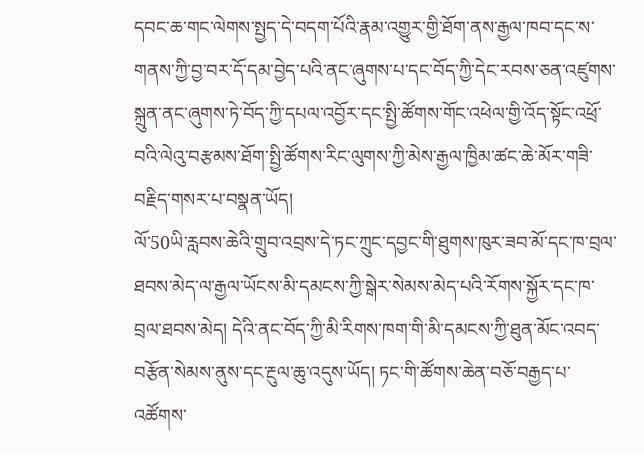དབང་ཆ་གང་ལེགས་སྤྱད་དེ་བདག་པོའི་རྣམ་འགྱུར་གྱི་ཐོག་ནས་རྒྱལ་ཁབ་དང་ས་གནས་ཀྱི་བྱ་བར་དོ་དམ་བྱེད་པའི་ནང་ཞུགས་པ་དང་བོད་ཀྱི་དེང་རབས་ཅན་འཛུགས་སྐྲུན་ནང་ཞུགས་ཏེ་བོད་ཀྱི་དཔལ་འབྱོར་དང་སྤྱི་ཚོགས་གོང་འཕེལ་གྱི་འོད་སྟོང་འཕྲོ་བའི་ལེའུ་བརྩམས་ཐོག་སྤྱི་ཚོགས་རིང་ལུགས་ཀྱི་མེས་རྒྱལ་ཁྱིམ་ཚང་ཆེ་མོར་གཟི་བརྗིད་གསར་པ་བསྣན་ཡོད།
ལོ་50ཡི་རླབས་ཆེའི་གྲུབ་འབྲས་དེ་ཏང་ཀྲུང་དབྱང་གི་ཐུགས་ཁུར་ཟབ་མོ་དང་ཁ་བྲལ་ཐབས་མེད་ལ་རྒྱལ་ཡོངས་མི་དམངས་ཀྱི་སྒེར་སེམས་མེད་པའི་རོགས་སྐྱོར་དང་ཁ་བྲལ་ཐབས་མེད། དེའི་ནང་བོད་ཀྱི་མི་རིགས་ཁག་གི་མི་དམངས་ཀྱི་ཐུན་མོང་འབད་བརྩོན་སེམས་ནུས་དང་རྔུལ་ཆུ་འདུས་ཡོད། ཏང་གི་ཚོགས་ཆེན་བཅོ་བརྒྱད་པ་འཚོགས་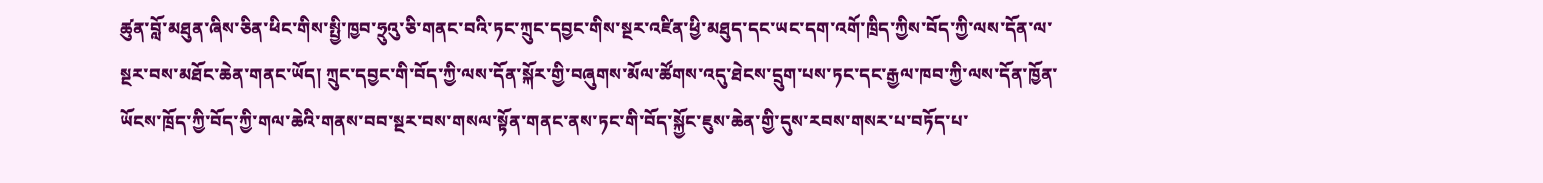ཚུན་བློ་མཐུན་ཞིས་ཅིན་ཕིང་གིས་སྤྱི་ཁྱབ་ཧྲུའུ་ཅི་གནང་བའི་ཏང་ཀྲུང་དབྱང་གིས་སྔར་འཛིན་ཕྱི་མཐུད་དང་ཡང་དག་འགོ་ཁྲིད་ཀྱིས་བོད་ཀྱི་ལས་དོན་ལ་སྔར་བས་མཐོང་ཆེན་གནང་ཡོད། ཀྲུང་དབྱང་གི་བོད་ཀྱི་ལས་དོན་སྐོར་གྱི་བཞུགས་མོལ་ཚོགས་འདུ་ཐེངས་དྲུག་པས་ཏང་དང་རྒྱལ་ཁབ་ཀྱི་ལས་དོན་ཁྱོན་ཡོངས་ཁྲོད་ཀྱི་བོད་ཀྱི་གལ་ཆེའི་གནས་བབ་སྔར་བས་གསལ་སྟོན་གནང་ནས་ཏང་གི་བོད་སྐྱོང་ཇུས་ཆེན་གྱི་དུས་རབས་གསར་པ་བཏོད་པ་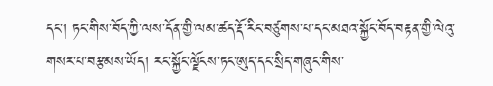དང་། ཏང་གིས་བོད་ཀྱི་ལས་དོན་གྱི་ལམ་ཚད་རྡོ་རིང་བཙུགས་པ་དང་མཐའ་སྐྱོང་བོད་བརྟན་གྱི་ལེའུ་གསར་པ་བརྩམས་ཡོད། རང་སྐྱོང་ལྗོངས་ཏང་ཨུད་དང་སྲིད་གཞུང་གིས་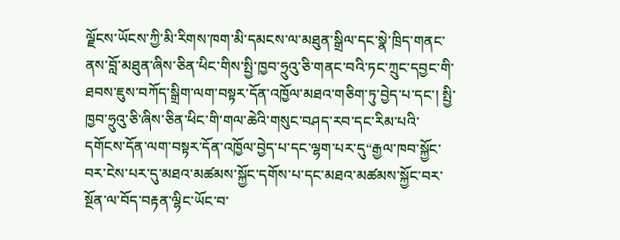ལྗོངས་ཡོངས་ཀྱི་མི་རིགས་ཁག་མི་དམངས་ལ་མཐུན་སྒྲིལ་དང་སྣེ་ཁྲིད་གནང་ནས་བློ་མཐུན་ཞིས་ཅིན་ཕིང་གིས་སྤྱི་ཁྱབ་ཧྲུའུ་ཅི་གནང་བའི་ཏང་ཀྲུང་དབྱང་གི་ཐབས་ཇུས་བཀོད་སྒྲིག་ལག་བསྟར་དོན་འཁྱོལ་མཐའ་གཅིག་ཏུ་བྱེད་པ་དང་། སྤྱི་ཁྱབ་ཧྲུའུ་ཅི་ཞིས་ཅིན་ཕིང་གི་གལ་ཆེའི་གསུང་བཤད་རབ་དང་རིམ་པའི་དགོངས་དོན་ལག་བསྟར་དོན་འཁྱོལ་བྱེད་པ་དང་ལྷག་པར་དུ“རྒྱལ་ཁབ་སྐྱོང་བར་ངེས་པར་དུ་མཐའ་མཚམས་སྐྱོང་དགོས་པ་དང་མཐའ་མཚམས་སྐྱོང་བར་སྔོན་ལ་བོད་བརྟན་ལྷིང་ཡོང་བ་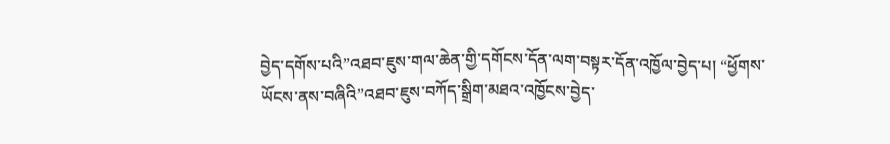བྱེད་དགོས་པའི”འཐབ་ཇུས་གལ་ཆེན་གྱི་དགོངས་དོན་ལག་བསྟར་དོན་འཁྱོལ་བྱེད་པ། “ཕྱོགས་ཡོངས་ནས་བཞིའི”འཐབ་ཇུས་བཀོད་སྒྲིག་མཐའ་འཁྱོངས་བྱེད་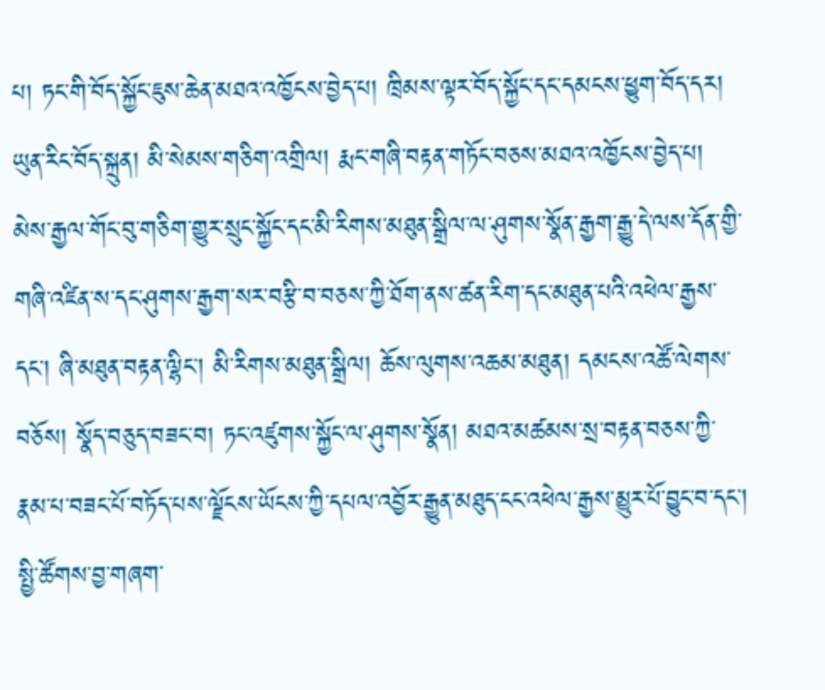པ། ཏང་གི་བོད་སྐྱོང་ཇུས་ཆེན་མཐའ་འཁྱོངས་བྱེད་པ། ཁྲིམས་ལྟར་བོད་སྐྱོང་དང་དམངས་ཕྱུག་བོད་དར། ཡུན་རིང་བོད་སྐྲུན། མི་སེམས་གཅིག་འགྲིལ། རྨང་གཞི་བརྟན་གཏོང་བཅས་མཐའ་འཁྱོངས་བྱེད་པ། མེས་རྒྱལ་གོང་བུ་གཅིག་གྱུར་སྲུང་སྐྱོང་དང་མི་རིགས་མཐུན་སྒྲིལ་ལ་ཤུགས་སྣོན་རྒྱག་རྒྱུ་དེ་ལས་དོན་གྱི་གཞི་འཛིན་ས་དང་ཤུགས་རྒྱག་སར་བརྩི་བ་བཅས་ཀྱི་ཐོག་ནས་ཚན་རིག་དང་མཐུན་པའི་འཕེལ་རྒྱས་དང་། ཞི་མཐུན་བརྟན་ལྷིང་། མི་རིགས་མཐུན་སྒྲིལ། ཆོས་ལུགས་འཆམ་མཐུན། དམངས་འཚོ་ལེགས་བཅོས། སྣོད་བཅུད་བཟང་བ། ཏང་འཛུགས་སྐྱོང་ལ་ཤུགས་སྣོན། མཐའ་མཚམས་སྲ་བརྟན་བཅས་ཀྱི་རྣམ་པ་བཟང་པོ་བཏོད་པས་ལྗོངས་ཡོངས་ཀྱི་དཔལ་འབྱོར་རྒྱུན་མཐུད་ངང་འཕེལ་རྒྱས་མྱུར་པོ་བྱུང་བ་དང་། སྤྱི་ཚོགས་བྱ་གཞག་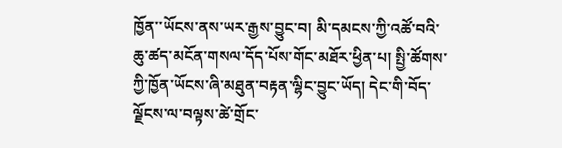ཁྱོན་་ཡོངས་ནས་ཡར་རྒྱས་བྱུང་བ། མི་དམངས་ཀྱི་འཚོ་བའི་ཆུ་ཚད་མངོན་གསལ་དོད་པོས་གོང་མཐོར་ཕྱིན་པ། སྤྱི་ཚོགས་ཀྱི་ཁྱོན་ཡོངས་ཞི་མཐུན་བརྟན་ལྷིང་བྱུང་ཡོད། དེང་གི་བོད་ལྗོངས་ལ་བལྟས་ཚེ་གྲོང་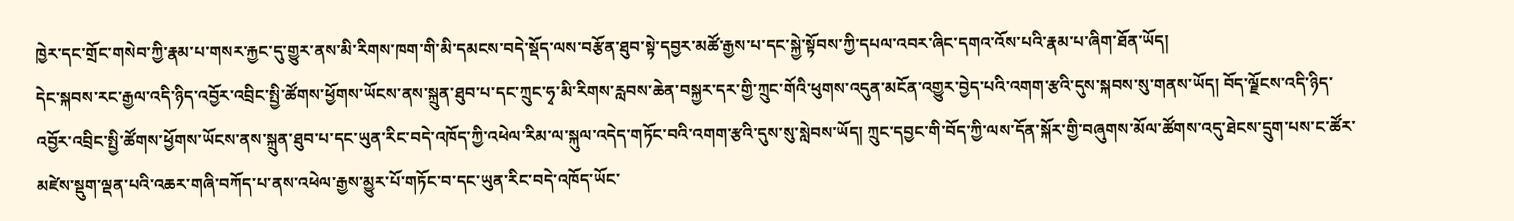ཁྱེར་དང་གྲོང་གསེབ་ཀྱི་རྣམ་པ་གསར་རྐྱང་དུ་གྱུར་ནས་མི་རིགས་ཁག་གི་མི་དམངས་བདེ་སྡོད་ལས་བརྩོན་ཐུབ་སྟེ་དབྱར་མཚོ་རྒྱས་པ་དང་སྐྱེ་སྟོབས་ཀྱི་དཔལ་འབར་ཞིང་དགའ་འོས་པའི་རྣམ་པ་ཞིག་ཐོན་ཡོད།
དེང་སྐབས་རང་རྒྱལ་འདི་ཉིད་འབྱོར་འབྲིང་སྤྱི་ཚོགས་ཕྱོགས་ཡོངས་ནས་སྐྲུན་ཐུབ་པ་དང་ཀྲུང་ཧྭ་མི་རིགས་རླབས་ཆེན་བསྐྱར་དར་གྱི་ཀྲུང་གོའི་ཕུགས་འདུན་མངོན་འགྱུར་བྱེད་པའི་འགག་རྩའི་དུས་སྐབས་སུ་གནས་ཡོད། བོད་ལྗོངས་འདི་ཉིད་འབྱོར་འབྲིང་སྤྱི་ཚོགས་ཕྱོགས་ཡོངས་ནས་སྐྲུན་ཐུབ་པ་དང་ཡུན་རིང་བདེ་འཁོད་ཀྱི་འཕེལ་རིམ་ལ་སྐུལ་འདེད་གཏོང་བའི་འགག་རྩའི་དུས་སུ་སླེབས་ཡོད། ཀྲུང་དབྱང་གི་བོད་ཀྱི་ལས་དོན་སྐོར་གྱི་བཞུགས་མོལ་ཚོགས་འདུ་ཐེངས་དྲུག་པས་ང་ཚོར་མཛེས་སྡུག་ལྡན་པའི་འཆར་གཞི་བཀོད་པ་ནས་འཕེལ་རྒྱས་མྱུར་པོ་གཏོང་བ་དང་ཡུན་རིང་བདེ་འཁོད་ཡོང་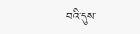བའི་དུས་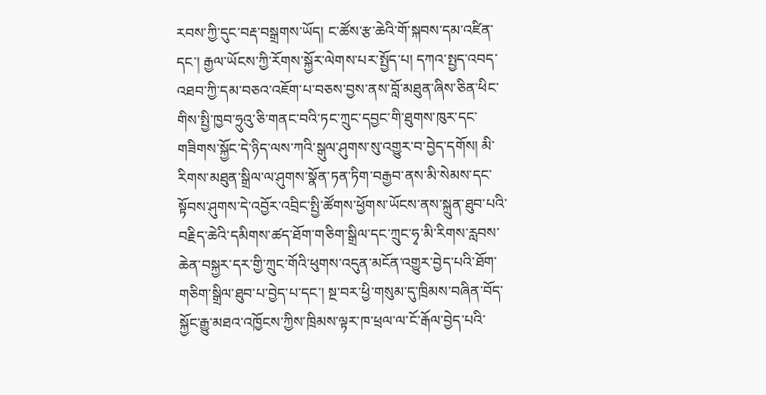རབས་ཀྱི་དུང་བརྡ་བསྒྲགས་ཡོད། ང་ཚོས་རྩ་ཆེའི་གོ་སྐབས་དམ་འཛིན་དང་། རྒྱལ་ཡོངས་ཀྱི་རོགས་སྐྱོར་ལེགས་པར་སྤྱོད་པ། དཀའ་སྤྱད་འབད་འཐབ་ཀྱི་དམ་བཅའ་འཇོག་པ་བཅས་བྱས་ནས་བློ་མཐུན་ཞིས་ཅིན་ཕིང་གིས་སྤྱི་ཁྱབ་ཧྲུའུ་ཅི་གནང་བའི་ཏང་ཀྲུང་དབྱང་གི་ཐུགས་ཁུར་དང་གཟིགས་སྐྱོང་དེ་ཉིད་ལས་ཀའི་སྒུལ་ཤུགས་སུ་འགྱུར་བ་བྱེད་དགོས། མི་རིགས་མཐུན་སྒྲིལ་ལ་ཤུགས་སྣོན་ཏན་ཏིག་བརྒྱབ་ནས་མི་སེམས་དང་སྟོབས་ཤུགས་དེ་འབྱོར་འབྲིང་སྤྱི་ཚོགས་ཕྱོགས་ཡོངས་ནས་སྐྲུན་ཐུབ་པའི་བརྗིད་ཆེའི་དམིགས་ཚད་ཐོག་གཅིག་སྒྲིལ་དང་ཀྲུང་ཧྭ་མི་རིགས་རླབས་ཆེན་བསྐྱར་དར་གྱི་ཀྲུང་གོའི་ཕུགས་འདུན་མངོན་འགྱུར་བྱེད་པའི་ཐོག་གཅིག་སྒྲིལ་ཐུབ་པ་བྱེད་པ་དང་། སྔ་བར་ཕྱི་གསུམ་དུ་ཁྲིམས་བཞིན་བོད་སྐྱོང་རྒྱུ་མཐའ་འཁྱོངས་ཀྱིས་ཁྲིམས་ལྟར་ཁ་ཕྲལ་ལ་ངོ་རྒོལ་བྱེད་པའི་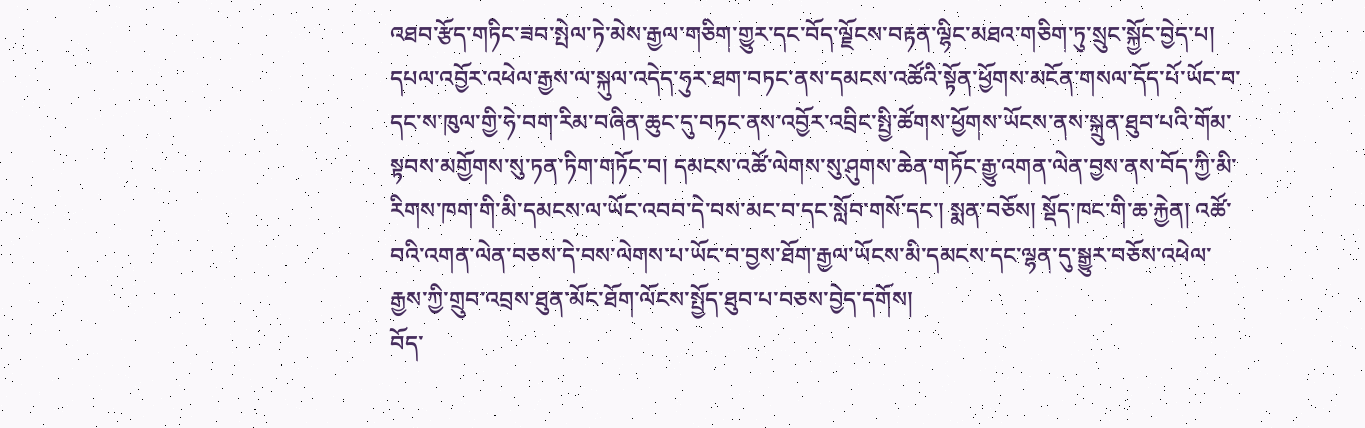འཐབ་རྩོད་གཏིང་ཟབ་སྤེལ་ཏེ་མེས་རྒྱལ་གཅིག་གྱུར་དང་བོད་ལྗོངས་བརྟན་ལྷིང་མཐའ་གཅིག་ཏུ་སྲུང་སྐྱོང་བྱེད་པ། དཔལ་འབྱོར་འཕེལ་རྒྱས་ལ་སྐུལ་འདེད་ཧུར་ཐག་བཏང་ནས་དམངས་འཚོའི་སྟོན་ཕྱོགས་མངོན་གསལ་དོད་པོ་ཡོང་བ་དང་ས་ཁུལ་གྱི་ཧེ་བག་རིམ་བཞིན་ཆུང་དུ་བཏང་ནས་འབྱོར་འབྲིང་སྤྱི་ཚོགས་ཕྱོགས་ཡོངས་ནས་སྐྲུན་ཐུབ་པའི་གོམ་སྟབས་མགྱོགས་སུ་ཏན་ཏིག་གཏོང་བ། དམངས་འཚོ་ལེགས་སུ་ཤུགས་ཆེན་གཏོང་རྒྱུ་འགན་ལེན་བྱས་ནས་བོད་ཀྱི་མི་རིགས་ཁག་གི་མི་དམངས་ལ་ཡོང་འབབ་དེ་བས་མང་བ་དང་སློབ་གསོ་དང་། སྨན་བཅོས། སྡོད་ཁང་གི་ཆ་རྐྱེན། འཚོ་བའི་འགན་ལེན་བཅས་དེ་བས་ལེགས་པ་ཡོང་བ་བྱས་ཐོག་རྒྱལ་ཡོངས་མི་དམངས་དང་ལྷན་དུ་སྒྱུར་བཅོས་འཕེལ་རྒྱས་ཀྱི་གྲུབ་འབྲས་ཐུན་མོང་ཐོག་ལོངས་སྤྱོད་ཐུབ་པ་བཅས་བྱེད་དགོས།
བོད་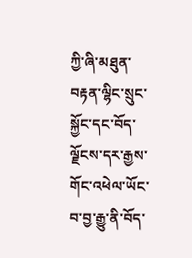ཀྱི་ཞི་མཐུན་བརྟན་ལྷིང་སྲུང་སྐྱོང་དང་བོད་ལྗོངས་དར་རྒྱས་གོང་འཕེལ་ཡོང་བ་བྱ་རྒྱུ་ནི་བོད་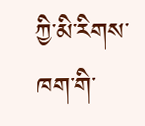ཀྱི་མི་རིགས་ཁག་གི་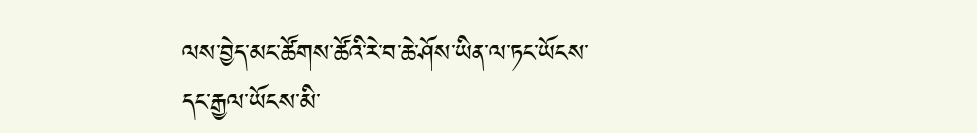ལས་བྱེད་མང་ཚོགས་ཚོའི་རེ་བ་ཆེ་ཤོས་ཡིན་ལ་ཏང་ཡོངས་དང་རྒྱལ་ཡོངས་མི་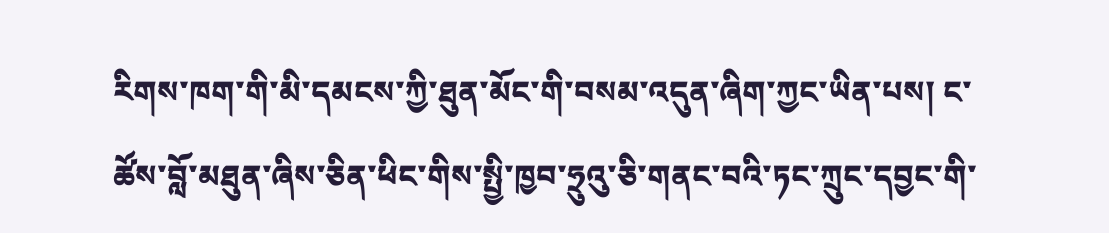རིགས་ཁག་གི་མི་དམངས་ཀྱི་ཐུན་མོང་གི་བསམ་འདུན་ཞིག་ཀྱང་ཡིན་པས། ང་ཚོས་བློ་མཐུན་ཞིས་ཅིན་ཕིང་གིས་སྤྱི་ཁྱབ་ཧྲུའུ་ཅི་གནང་བའི་ཏང་ཀྲུང་དབྱང་གི་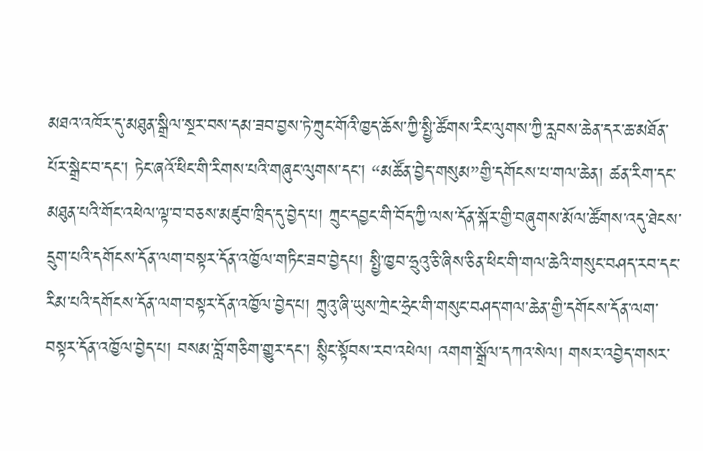མཐའ་འཁོར་དུ་མཐུན་སྒྲིལ་སྔར་བས་དམ་ཟབ་བྱས་ཏེ་ཀྲུང་གོའི་ཁྱད་ཆོས་ཀྱི་སྤྱི་ཚོགས་རིང་ལུགས་ཀྱི་རླབས་ཆེན་དར་ཆ་མཐོན་པོར་སྒྲེང་བ་དང་། ཏེང་ཞའོ་ཕིང་གི་རིགས་པའི་གཞུང་ལུགས་དང་། “མཚོན་བྱེད་གསུམ”གྱི་དགོངས་པ་གལ་ཆེན། ཚན་རིག་དང་མཐུན་པའི་གོང་འཕེལ་ལྟ་བ་བཅས་མཛུབ་ཁྲིད་དུ་བྱེད་པ། ཀྲུང་དབྱང་གི་བོད་ཀྱི་ལས་དོན་སྐོར་གྱི་བཞུགས་མོལ་ཚོགས་འདུ་ཐེངས་དྲུག་པའི་དགོངས་དོན་ལག་བསྟར་དོན་འཁྱོལ་གཏིང་ཟབ་བྱེདཔ། སྤྱི་ཁྱབ་ཧྲུའུ་ཅི་ཞིས་ཅིན་ཕིང་གི་གལ་ཆེའི་གསུང་བཤད་རབ་དང་རིམ་པའི་དགོངས་དོན་ལག་བསྟར་དོན་འཁྱོལ་བྱེད་པ། ཀྲུའུ་ཞི་ཡུས་ཀྲེང་ཧྲེང་གི་གསུང་བཤད་གལ་ཆེན་གྱི་དགོངས་དོན་ལག་བསྟར་དོན་འཁྱོལ་བྱེད་པ། བསམ་བློ་གཅིག་གྱུར་དང་། སྙིང་སྟོབས་རབ་འཕེལ། འགག་སྒྲོལ་དཀའ་སེལ། གསར་འབྱེད་གསར་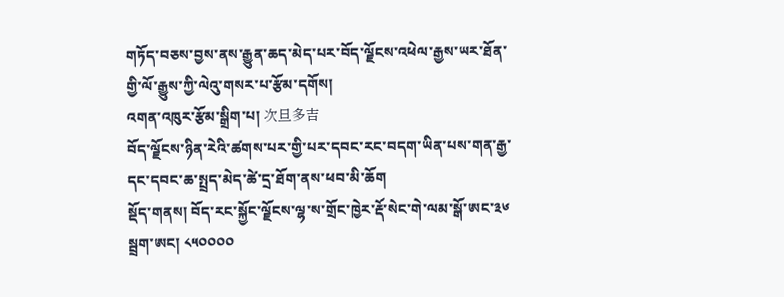གཏོད་བཅས་བྱས་ནས་རྒྱུན་ཆད་མེད་པར་བོད་ལྗོངས་འཕེལ་རྒྱས་ཡར་ཐོན་གྱི་ལོ་རྒྱུས་ཀྱི་ལེའུ་གསར་པ་རྩོམ་དགོས།
འགན་འཁུར་རྩོམ་སྒྲིག་པ། 次旦多吉
བོད་ལྗོངས་ཉིན་རེའི་ཚགས་པར་གྱི་པར་དབང་རང་བདག་ཡིན་པས་གན་རྒྱ་དང་དབང་ཆ་སྤྲད་མེད་ཚེ་དྲ་ཐོག་ནས་ཕབ་མི་ཆོག
སྡོད་གནས། བོད་རང་སྐྱོང་ལྗོངས་ལྷ་ས་གྲོང་ཁྱེར་རྡོ་སེང་གེ་ལམ་སྒོ་ཨང་༣༦ སྦྲག་ཨང། ༨༥༠༠༠༠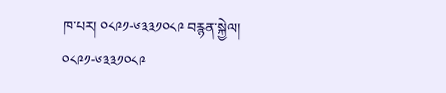ཁ་པར། ༠༨༩༡-༦༣༣༡༠༨༩ བརྙན་སྐྱེལ། ༠༨༩༡-༦༣༣༡༠༨༩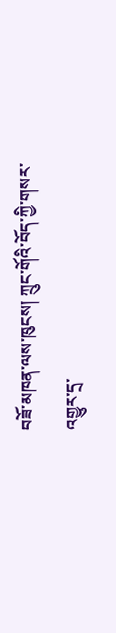བཟོ་མཁན་ལས་ཁུངས། ཀྲུང་གོའི་བོད་ཀྱི་གསར་འགྱུར་དྲ་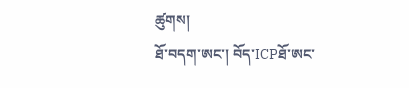ཚུགས།
ཐོ་བདག་ཨང་། བོད་ICPཐོ་ཨང་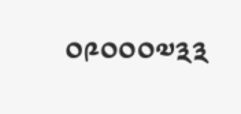༠༩༠༠༠༧༣༣